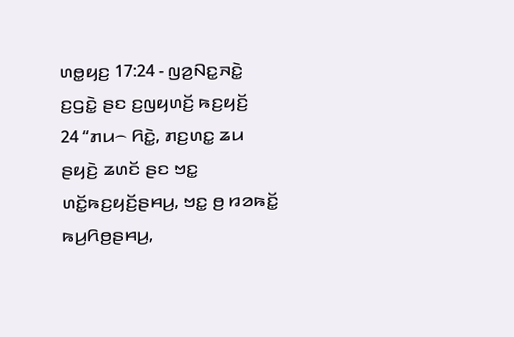ꤛꤥ꤭ꤟꤢ꤬ 17:24 - ꤜꤤ꤬ꤡꤢ꤭ꤏꤢꤧ꤭ ꤢ꤬ꤞꤢꤧ꤭ ꤔꤢ ꤢ꤬ꤜꤟꤛꤢꤩ꤬ ꤒꤢ꤬ꤟꤢꤩ꤬
24 “ꤊꤣ꤮ ꤖꤢꤧ꤭, ꤊꤢ꤬ꤛꤢ꤭ ꤘꤣ ꤔꤟꤢꤧ꤬ ꤘꤛꤢꤩ ꤔꤢ ꤠꤢ꤭ ꤛꤢꤩ꤭ꤒꤢ꤬ꤟꤢꤩ꤬ꤔꤌꤣ꤬, ꤠꤢ꤭ ꤥ꤬ ꤙꤤꤒꤢꤩ꤭ ꤒꤣ꤬ꤖꤥ꤬ꤔꤌꤣ꤬,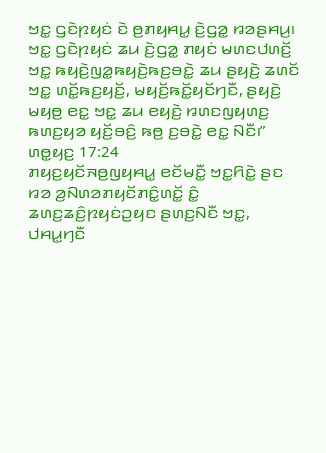ꤠꤢ꤭ ꤞꤢꤧꤐꤟꤢꤦ ꤢꤧ ꤥ꤬ꤊꤟꤌꤣ꤭ ꤢꤧ꤬ꤞꤤ꤭ ꤙꤤꤔꤌꤣ꤬꤯ ꤠꤢ꤭ ꤞꤢꤧꤐꤟꤢꤦ ꤘꤣ ꤢꤧ꤬ꤞꤤ꤭ ꤊꤟꤢꤦ ꤗꤛꤢꤓꤛꤢꤩ꤬ ꤠꤢ꤭ ꤒꤟꤢꤧ꤬ꤜꤤ꤭ꤒꤟꤢꤧ꤬ꤒꤢ꤬ꤋꤢꤧ꤭ ꤘꤣ ꤔꤟꤢꤧ꤬ ꤘꤛꤢꤩ ꤠꤢ꤭ ꤛꤢꤩ꤭ꤒꤢ꤬ꤟꤢꤩ꤬, ꤗꤟꤢꤩ꤬ꤒꤢꤩ꤭ꤟꤢꤩꤚꤢꤪ, ꤔꤟꤢꤧ꤬ ꤗꤟꤥ꤬ ꤕꤢ꤭ ꤠꤢ꤭ ꤘꤣ ꤕꤟꤢꤧ꤬ ꤙꤛꤢꤜꤟꤛꤢ꤬ ꤒꤛꤢ꤬ꤟꤤ ꤟꤢꤩ꤬ꤋꤢꤨ꤬ ꤒꤥ꤬ ꤢ꤬ꤋꤢꤧ꤭ ꤕꤢ꤭ ꤡꤢꤪ꤯”
ꤛꤥ꤭ꤟꤢ꤬ 17:24
ꤊꤟꤢ꤬ꤟꤢꤩꤏꤥ꤬ꤜꤟꤌꤣ꤭ ꤕꤢꤩꤗꤢꤪ꤭ ꤠꤢ꤭ꤖꤢꤧ꤭ ꤔꤢ ꤙꤤ ꤤ꤬ꤡꤛꤤꤊꤟꤢꤩꤊꤢꤨ꤭ꤛꤢꤩ꤭ ꤢꤨ꤭ ꤘꤛꤢ꤬ꤘꤢꤨ꤬ꤐꤟꤢꤦꤑꤟꤢ ꤔꤛꤢ꤬ꤡꤢꤪ ꤠꤢ꤭, ꤓꤌꤣ꤭ꤚꤢꤪ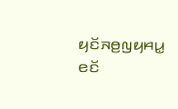ꤟꤢꤩꤏꤥ꤬ꤜꤟꤌꤣ꤭ ꤕꤢꤩ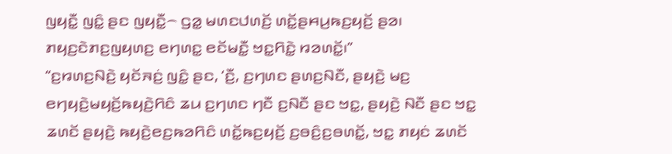ꤜꤟꤢꤪ꤭ ꤜꤢꤨ꤭ ꤔꤢ ꤜꤟꤢꤪ꤭꤮ ꤞꤤ꤭ ꤗꤛꤢꤓꤛꤢꤩ꤬ ꤛꤢꤩ꤭ꤔꤌꤣ꤬ꤒꤢ꤬ꤟꤢꤩ꤬ ꤔꤤ꤯ ꤊꤟꤢ꤬ꤢꤧꤊꤢ꤬ꤜꤟꤛꤢ꤬ ꤕꤚꤛꤢ꤭ ꤕꤢꤩꤗꤢꤪ꤭ ꤠꤢ꤭ꤖꤢꤧ꤭ ꤙꤤꤛꤢꤩ꤭꤯”
“ꤢ꤬ꤙꤛꤢ꤬ꤡꤢꤧ꤬ ꤟꤢꤩꤏꤢꤦ꤬ ꤜꤢꤨ꤭ ꤔꤢ, ‘ꤢꤪ꤬, ꤢ꤬ꤚꤛꤢ ꤔꤛꤢ꤬ꤡꤢꤪ, ꤔꤟꤢꤧ꤬ ꤗꤢ꤬ ꤕꤚꤟꤢꤧ꤬ꤗꤟꤢꤩ꤬ꤒꤟꤢꤧ꤬ꤖꤢꤨ ꤘꤣ ꤢ꤬ꤚꤛꤢ ꤚꤢꤪ ꤢ꤬ꤡꤢꤪ ꤔꤢ ꤠꤢ꤭, ꤔꤟꤢꤧ꤬ ꤡꤢꤪ ꤔꤢ ꤠꤢ꤭ ꤘꤛꤢꤩ ꤔꤟꤢꤧ꤬ ꤒꤟꤢꤧ꤬ꤕꤢ꤬ꤒꤤꤖꤢꤨ ꤛꤢꤩ꤭ꤒꤢ꤬ꤟꤢꤩ꤬ ꤢ꤬ꤋꤢꤨ꤬ꤢ꤬ꤋꤛꤢꤩ꤭, ꤠꤢ꤭ ꤊꤟꤢꤦ ꤘꤛꤢꤩ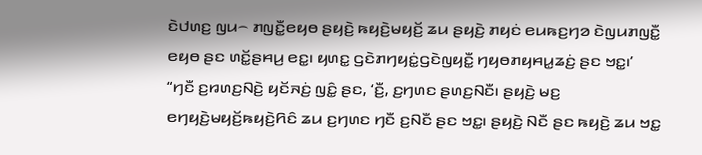ꤢꤧꤓꤛꤢ꤬ ꤜꤣ꤮ ꤊꤜꤢꤪ꤭ꤕꤟꤥ ꤔꤟꤢꤧ꤬ ꤒꤟꤢꤧ꤬ꤗꤟꤢꤩ꤬ ꤘꤣ ꤔꤟꤢꤧ꤬ ꤊꤟꤢꤦ ꤕꤣꤒꤢ꤬ꤚꤤ ꤢꤧꤜꤣꤊꤜꤢꤪ꤭ ꤕꤟꤥ ꤔꤢ ꤛꤢꤩ꤭ꤔꤌꤣ꤬ ꤕꤢ꤭꤯ ꤟꤛꤢ꤭ ꤞꤢꤧꤊꤚꤟꤢꤦ꤭ꤞꤢꤧꤜꤟꤢꤪ꤭ ꤚꤟꤥꤊꤟꤌꤣ꤭ꤘꤢꤦ꤬ ꤔꤢ ꤠꤢ꤭꤯’
“ꤚꤢꤪ ꤢ꤬ꤙꤛꤢ꤬ꤡꤢꤧ꤬ ꤟꤢꤩꤏꤢꤦ꤬ ꤜꤢꤨ꤭ ꤔꤢ, ‘ꤢꤪ꤬, ꤢ꤬ꤚꤛꤢ ꤔꤛꤢ꤬ꤡꤢꤪ꤯ ꤔꤟꤢꤧ꤬ ꤗꤢ꤬ ꤕꤚꤟꤢꤧ꤬ꤗꤟꤢꤩ꤬ꤒꤟꤢꤧ꤬ꤖꤢꤨ ꤘꤣ ꤢ꤬ꤚꤛꤢ ꤚꤢꤪ ꤢ꤬ꤡꤢꤪ ꤔꤢ ꤠꤢ꤭꤯ ꤔꤟꤢꤧ꤬ ꤡꤢꤪ ꤔꤢ ꤒꤟꤢꤧ꤬ ꤘꤣ ꤠꤢ꤭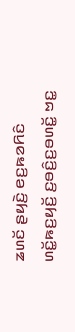ꤘꤛꤢꤩ ꤔꤟꤢꤧ꤬ ꤕꤢ꤬ꤒꤤꤖꤢꤨ ꤛꤢꤩ꤭ꤒꤢ꤬ꤟꤢꤩ꤬ ꤢ꤬ꤋꤢꤨ꤬ꤢ꤬ꤋꤛꤢꤩ꤭ ꤠꤢ꤭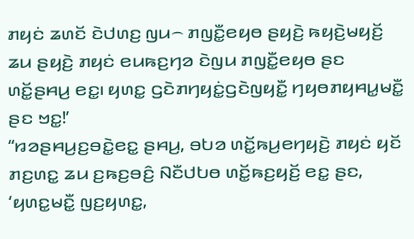ꤊꤟꤢꤦ ꤘꤛꤢꤩ ꤢꤧꤓꤛꤢ꤬ ꤜꤣ꤮ ꤊꤜꤢꤪ꤭ꤕꤟꤥ ꤔꤟꤢꤧ꤬ ꤒꤟꤢꤧ꤬ꤗꤟꤢꤩ꤬ ꤘꤣ ꤔꤟꤢꤧ꤬ ꤊꤟꤢꤦ ꤕꤣꤒꤢ꤬ꤚꤤ ꤢꤧꤜꤣ ꤊꤜꤢꤪ꤭ꤕꤟꤥ ꤔꤢ ꤛꤢꤩ꤭ꤔꤌꤣ꤬ ꤕꤢ꤭꤯ ꤟꤛꤢ꤭ ꤞꤢꤧꤊꤚꤟꤢꤦ꤭ꤞꤢꤧꤜꤟꤢꤪ꤭ ꤚꤟꤥꤊꤟꤌꤣ꤭ꤗꤢꤪ꤭ ꤔꤢ ꤠꤢ꤭!’
“ꤙꤤꤔꤌꤣ꤬ꤢ꤬ꤋꤢꤧ꤭ꤕꤢ꤭ ꤔꤌꤣ꤬, ꤋꤝꤤ ꤛꤢꤩ꤭ꤒꤣ꤬ꤕꤚꤟꤢꤧ꤬ ꤊꤟꤢꤦ ꤟꤢꤩ ꤊꤢ꤬ꤛꤢ꤭ ꤘꤣ ꤢ꤬ꤒꤢ꤬ꤋꤢꤨ꤬ ꤡꤢꤪꤓꤝꤥ ꤛꤢꤩ꤭ꤒꤢ꤬ꤟꤢꤩ꤬ ꤕꤢ꤭ ꤔꤢ, ‘ꤟꤛꤢ꤭ꤗꤢꤪ꤭ ꤜꤢ꤬ꤟꤛꤢ꤭,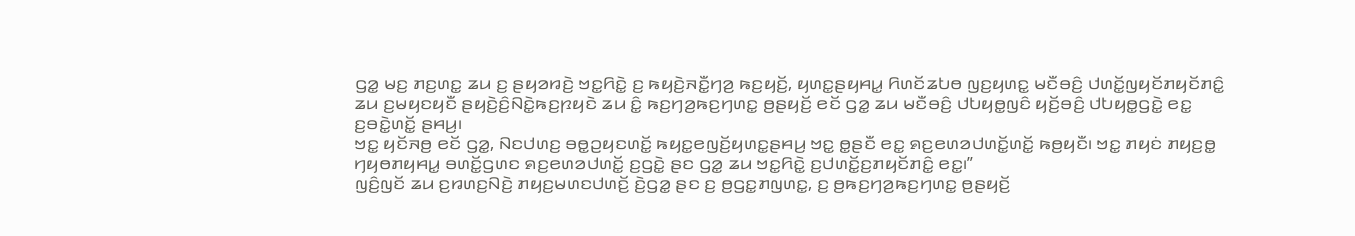ꤞꤤ꤭ ꤗꤢ꤬ ꤊꤢ꤬ꤛꤢ꤭ ꤘꤣ ꤢ꤬ ꤔꤟꤤꤙꤢꤧ꤬ ꤠꤢ꤭ꤖꤢꤧ꤭ ꤢ꤬ ꤒꤟꤢꤧ꤬ꤏꤢꤪ꤭ꤚꤤ꤬ ꤒꤢ꤬ꤟꤢꤩ꤬, ꤟꤛꤢ꤭ꤔꤟꤌꤣ꤭ ꤖꤛꤢꤩꤘꤝꤥ ꤜꤢ꤬ꤟꤛꤢ꤭ ꤗꤢꤪꤋꤢꤨ꤬ ꤓꤛꤢꤩ꤭ꤜꤟꤢꤩꤊꤟꤢꤩꤊꤢꤨ꤭ ꤘꤣ ꤢ꤬ꤗꤟꤢꤟꤢꤪ ꤔꤟꤢꤧ꤬ꤢꤨ꤬ꤡꤢꤧ꤭ꤒꤢ꤬ꤐꤟꤢꤧ ꤘꤣ ꤢꤨ꤭ ꤒꤢ꤬ꤚꤤ꤬ꤒꤢ꤬ꤚꤛꤢ꤭ ꤥ꤬ꤔꤟꤢꤩ꤬ ꤕꤢꤩ ꤞꤤ꤭ ꤘꤣ ꤗꤢꤪꤋꤢꤨ꤬ ꤓꤝꤟꤥ꤭ꤜꤢꤨ ꤟꤢꤩ꤬ꤋꤢꤨ꤬ ꤓꤝꤟꤥ꤭ꤞꤢꤧ꤭ ꤕꤢ꤭ ꤢ꤬ꤋꤢꤧ꤭ꤛꤢꤩ꤭ ꤔꤌꤣ꤬꤯
ꤠꤢ꤭ ꤟꤢꤩꤏꤥ꤬ ꤕꤢꤩ ꤞꤤ꤭, ꤡꤢꤓꤛꤢ꤬ ꤋꤥ꤭ꤑꤟꤢꤛꤢꤩ꤭ ꤒꤟꤢ꤭ꤕꤜꤢꤩ꤬ꤟꤛꤢ꤭ꤔꤌꤣ꤬ ꤠꤢ꤭ ꤥ꤭ꤔꤢꤪ ꤕꤢ꤭ ꤎꤢ꤬ꤕꤛꤤꤓꤛꤢꤩ꤭ꤛꤢꤩ꤭ ꤒꤥ꤬ꤟꤢꤪ꤯ ꤠꤢ꤭ ꤊꤟꤢꤦ ꤊꤟꤢ꤬ꤥ꤭ ꤚꤟꤥꤊꤟꤌꤣ꤭ ꤋꤛꤢꤩ꤭ꤞꤛꤢ ꤎꤢ꤬ꤕꤛꤤꤓꤛꤢꤩ꤭ ꤢ꤬ꤞꤢꤧ꤭ ꤔꤢ ꤞꤤ꤭ ꤘꤣ ꤠꤢ꤭ꤖꤢꤧ꤭ ꤢ꤬ꤓꤛꤢꤩ꤭ꤢ꤬ꤊꤟꤢꤩꤊꤢꤨ꤭ ꤕꤢ꤭꤯”
ꤜꤢꤨ꤬ꤜꤢꤩ ꤘꤣ ꤢ꤬ꤙꤛꤢ꤬ꤡꤢꤧ꤬ ꤊꤟꤢ꤬ꤗꤛꤢꤓꤛꤢꤩ꤬ ꤢꤧ꤬ꤞꤤ꤭ ꤔꤢ ꤢ꤬ ꤥ꤬ꤞꤢ꤭ꤊꤜꤛꤢ꤭, ꤢ꤬ ꤥ꤬ꤒꤢ꤬ꤚꤤ꤬ꤒꤢ꤬ꤚꤛꤢ꤭ ꤥ꤬ꤔꤟꤢꤩ꤬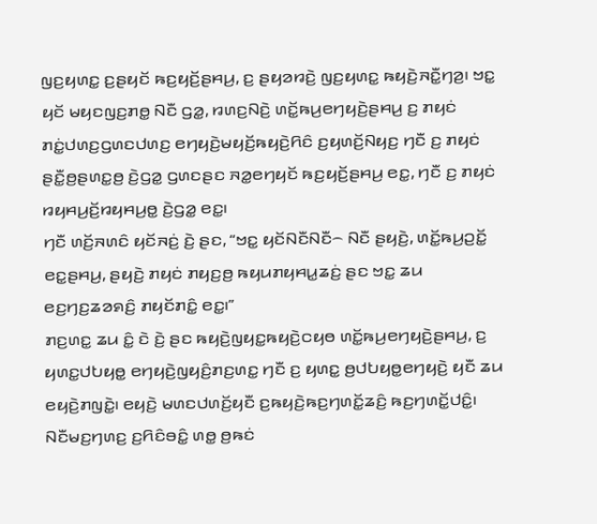ꤜꤢ꤬ꤟꤛꤢ꤭ ꤢ꤬ꤔꤟꤢꤩ ꤒꤢ꤬ꤟꤢꤩ꤬ꤔꤌꤣ꤬, ꤢ꤬ ꤔꤟꤤꤙꤢꤧ꤬ ꤜꤢ꤬ꤟꤛꤢ꤭ ꤒꤟꤢꤧ꤬ꤏꤢꤪ꤭ꤚꤤ꤬꤯ ꤠꤢ꤭ ꤟꤢꤩ ꤗꤟꤢꤜꤢ꤬ꤊꤥ꤭ ꤡꤢꤪ ꤞꤤ꤭, ꤙꤛꤢ꤬ꤡꤢꤧ꤬ ꤛꤢꤩ꤭ꤒꤣ꤬ꤕꤚꤟꤢꤧ꤬ꤔꤌꤣ꤬ ꤢ꤬ ꤊꤟꤢꤦ ꤊꤢꤦ꤭ꤓꤛꤢ꤬ꤞꤛꤢꤓꤛꤢ꤬ ꤕꤚꤟꤢꤧ꤬ꤗꤟꤢꤩ꤬ꤒꤟꤢꤧ꤬ꤖꤢꤨ ꤢ꤬ꤟꤛꤢꤩ꤬ꤡꤟꤢ꤬ ꤚꤢꤪ ꤢ꤬ ꤊꤟꤢꤦ ꤔꤢꤪ꤭ꤥ꤬ꤔꤛꤢ꤭ꤥ꤬ ꤢꤧ꤬ꤞꤤ꤭ ꤞꤛꤢꤔꤢ ꤏꤤ꤭ꤕꤚꤟꤢꤩ ꤒꤢ꤬ꤟꤢꤩ꤬ꤔꤌꤣ꤬ ꤕꤢ꤭, ꤚꤢꤪ ꤢ꤬ ꤊꤟꤢꤦ ꤙꤟꤌꤣ꤬ꤢꤩ꤬ꤙꤟꤌꤣ꤬ꤥ꤭ ꤢꤧ꤬ꤞꤤ꤭ ꤕꤢ꤭꤯
ꤚꤢꤪ ꤛꤢꤩ꤬ꤏꤛꤢꤨ ꤟꤢꤩꤏꤢꤦ꤬ ꤢꤧ꤬ ꤔꤢ, “ꤠꤢ꤭ ꤟꤢꤩꤡꤢꤪꤡꤢꤪ꤮ ꤡꤢꤪ ꤔꤟꤢꤧ꤬, ꤛꤢꤩ꤭ꤒꤣ꤬ꤑꤢꤩ꤭ ꤕꤢ꤭ꤔꤌꤣ꤬, ꤔꤟꤢꤧ꤬ ꤊꤟꤢꤦ ꤊꤟꤢ꤬ꤥ꤬ ꤒꤟꤣꤊꤟꤌꤣ꤭ꤘꤢꤦ꤬ ꤔꤢ ꤠꤢ꤭ ꤘꤣ ꤕꤢ꤬ꤚꤢ꤬ꤘꤤꤎꤢꤨ꤬ ꤊꤟꤢꤩꤊꤢꤨ꤭ ꤕꤢ꤭꤯”
ꤊꤢ꤬ꤛꤢ꤭ ꤘꤣ ꤢꤨ꤭ ꤢꤧ ꤢꤧ꤬ ꤔꤢ ꤒꤟꤢꤧ꤬ꤜꤟꤢ꤭ꤒꤟꤢꤧ꤬ꤍꤟꤥ ꤛꤢꤩ꤭ꤒꤣ꤬ꤕꤚꤟꤢꤧ꤬ꤔꤌꤣ꤬, ꤢ꤬ ꤟꤛꤢ꤭ꤓꤝꤟꤥ꤭ ꤕꤚꤟꤢꤧ꤬ꤜꤟꤢꤨ꤬ꤊꤢ꤬ꤛꤢ꤭ ꤚꤢꤪ ꤢ꤬ ꤟꤛꤢ꤭ ꤥ꤬ꤓꤝꤟꤥ꤭ꤕꤚꤟꤢꤧ꤬ ꤟꤢꤪ ꤘꤣ ꤕꤟꤢꤧ꤬ꤊꤜꤢꤧ꤭꤯ ꤕꤟꤢꤧ꤬ ꤗꤛꤢꤓꤛꤢꤩ꤬ꤟꤢꤪ ꤢ꤬ꤒꤟꤢꤧ꤬ꤒꤢ꤬ꤚꤛꤢꤩ꤭ꤘꤢꤨ꤬ ꤒꤢ꤬ꤚꤛꤢꤩ꤭ꤓꤢꤨ꤭꤯ ꤡꤢꤪꤗꤢ꤬ꤚꤛꤢ꤬ ꤢ꤬ꤖꤢꤨꤋꤢꤨ꤭ ꤛꤥ꤭ ꤥ꤬ꤒꤢꤦ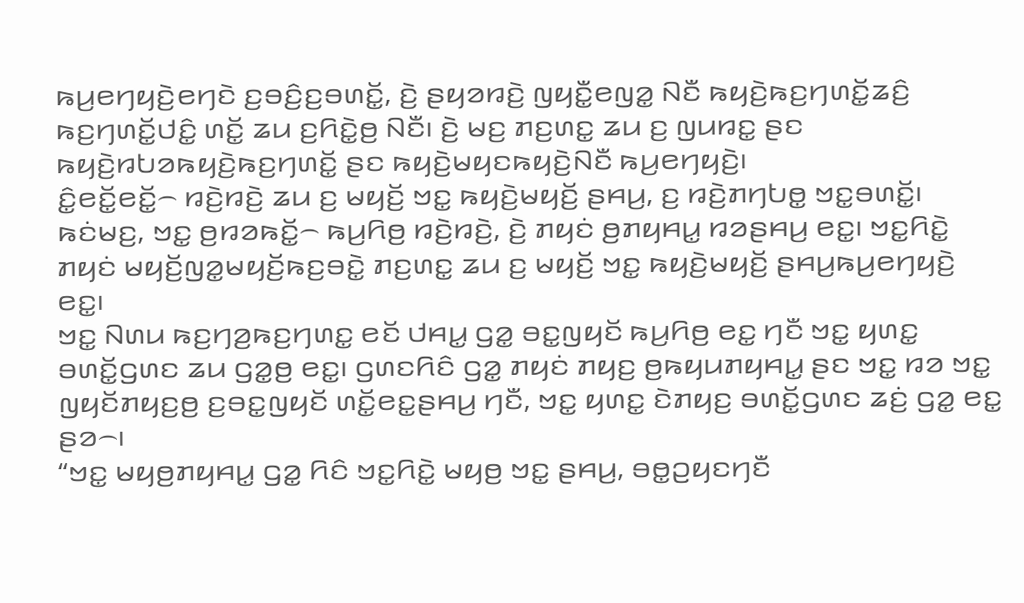ꤒꤣ꤬ꤕꤚꤟꤢꤧ꤬ꤕꤚꤢꤧ ꤢ꤬ꤋꤢꤨ꤬ꤢ꤬ꤋꤛꤢꤩ꤭, ꤢꤧ꤬ ꤔꤟꤤꤙꤢꤧ꤬ ꤜꤟꤢꤪ꤭ꤕꤜꤤ꤭ ꤡꤢꤪ ꤒꤟꤢꤧ꤬ꤒꤢ꤬ꤚꤛꤢꤩ꤭ꤘꤢꤨ꤬ ꤒꤢ꤬ꤚꤛꤢꤩ꤭ꤓꤢꤨ꤭ ꤛꤢꤩ꤭ ꤘꤣ ꤢ꤬ꤖꤢꤧ꤭ꤥ꤬ ꤡꤢꤪ꤯ ꤢꤧ꤬ ꤗꤢ꤬ ꤊꤢ꤬ꤛꤢ꤭ ꤘꤣ ꤢ꤬ ꤜꤣꤙꤢ꤭ ꤔꤢ ꤒꤟꤢꤧ꤬ꤙꤝꤤꤒꤟꤢꤧ꤬ꤒꤢ꤬ꤚꤛꤢꤩ꤭ ꤔꤢ ꤒꤟꤢꤧ꤬ꤗꤟꤢꤒꤟꤢꤧ꤬ꤡꤢꤪ ꤒꤣ꤬ꤕꤚꤟꤢꤧ꤬꤯
ꤢꤨ꤭ꤕꤢꤩ꤭ꤕꤢꤩ꤭꤮ ꤙꤢꤧ꤬ꤙꤢꤧ꤬ ꤘꤣ ꤢ꤬ ꤗꤟꤢꤩ꤬ ꤠꤢ꤭ ꤒꤟꤢꤧ꤬ꤗꤟꤢꤩ꤬ ꤔꤌꤣ꤬, ꤢ꤬ ꤙꤢꤧ꤬ꤊꤚꤝꤥ꤭ ꤠꤢ꤭ꤋꤛꤢꤩ꤭꤯ ꤒꤢꤦꤗꤢ꤬, ꤠꤢ꤭ ꤥ꤬ꤙꤤꤒꤢꤩ꤭꤮ ꤒꤣ꤬ꤖꤥ꤬ ꤙꤢꤧ꤬ꤙꤢꤧ꤬, ꤢꤧ꤬ ꤊꤟꤢꤦ ꤥ꤬ꤊꤟꤌꤣ꤭ ꤙꤤꤔꤌꤣ꤬ ꤕꤢ꤭꤯ ꤠꤢ꤭ꤖꤢꤧ꤭ ꤊꤟꤢꤦ ꤗꤟꤢꤩ꤬ꤜꤤ꤭ꤗꤟꤢꤩ꤬ꤒꤢ꤬ꤋꤢꤧ꤭ ꤊꤢ꤬ꤛꤢ꤭ ꤘꤣ ꤢ꤬ ꤗꤟꤢꤩ꤬ ꤠꤢ꤭ ꤒꤟꤢꤧ꤬ꤗꤟꤢꤩ꤬ ꤔꤌꤣ꤬ꤒꤣ꤬ꤕꤚꤟꤢꤧ꤬ ꤕꤢ꤭꤯
ꤠꤢ꤭ ꤡꤛꤣ ꤒꤢ꤬ꤚꤤ꤬ꤒꤢ꤬ꤚꤛꤢ꤭ ꤕꤢꤩ ꤓꤌꤣ꤭ ꤞꤤ꤭ ꤋꤢ꤭ꤜꤟꤢꤩ ꤒꤣ꤬ꤖꤥ꤬ ꤕꤢ꤭ ꤚꤢꤪ ꤠꤢ꤭ ꤟꤛꤢ꤭ ꤋꤛꤢꤩ꤭ꤞꤛꤢ ꤘꤣ ꤞꤤ꤭ꤥ꤬ ꤕꤢ꤭꤯ ꤞꤛꤢꤖꤢꤨ ꤞꤤ꤭ ꤊꤟꤢꤦ ꤊꤟꤢ꤬ ꤥ꤬ꤒꤟꤣꤊꤟꤌꤣ꤭ ꤔꤢ ꤠꤢ꤭ ꤙꤤ ꤠꤢ꤭ ꤜꤟꤢꤩꤊꤟꤢ꤬ꤥ꤬ ꤢ꤬ꤋꤢ꤭ꤜꤟꤢꤩ ꤛꤢꤩ꤭ꤕꤢ꤭ꤔꤌꤣ꤬ ꤚꤢꤪ, ꤠꤢ꤭ ꤟꤛꤢ꤭ ꤢꤧꤊꤟꤢ꤬ ꤋꤛꤢꤩ꤭ꤞꤛꤢ ꤘꤢꤦ꤬ ꤞꤤ꤭ ꤕꤢ꤭ ꤔꤤ꤮꤯
“ꤠꤢ꤭ ꤗꤟꤥ꤬ꤊꤟꤌꤣ꤭ ꤞꤤ꤭ ꤖꤢꤨ ꤠꤢ꤭ꤖꤢꤧ꤭ ꤗꤟꤥ꤬ ꤠꤢ꤭ ꤔꤌꤣ꤬, ꤋꤥ꤭ꤑꤟꤢꤚꤢꤪ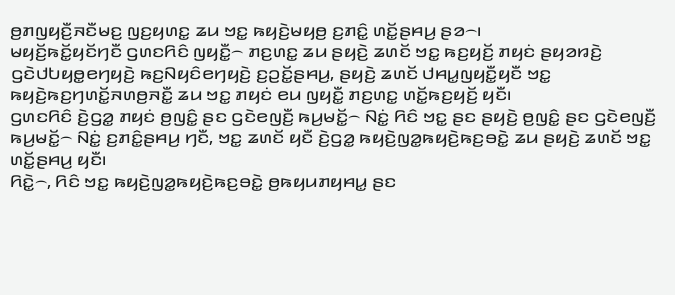ꤥ꤬ꤊꤜꤟꤢꤪ꤬ꤏꤢꤪꤗꤢ꤬ ꤜꤢ꤬ꤟꤛꤢ꤭ ꤘꤣ ꤠꤢ꤭ ꤒꤟꤢꤧ꤬ꤗꤟꤥ꤬ ꤢ꤬ꤊꤢꤨ꤭ ꤛꤢꤩ꤭ꤔꤌꤣ꤬ ꤔꤤ꤮꤯
ꤗꤟꤢꤩ꤬ꤒꤢꤩ꤭ꤟꤢꤩꤚꤢꤪ ꤞꤛꤢꤖꤢꤨ ꤜꤟꤢꤪ꤭꤮ ꤊꤢ꤬ꤛꤢ꤭ ꤘꤣ ꤔꤟꤢꤧ꤬ ꤘꤛꤢꤩ ꤠꤢ꤭ ꤒꤢ꤬ꤟꤢꤩ꤬ ꤊꤟꤢꤦ ꤔꤟꤤꤙꤢꤧ꤬ ꤞꤢꤧꤓꤝꤟꤥ꤭ꤕꤚꤟꤢꤧ꤬ ꤒꤢ꤬ꤡꤟꤢꤨꤕꤚꤟꤢꤧ꤬ ꤢ꤬ꤑꤢꤩ꤭ꤔꤌꤣ꤬, ꤔꤟꤢꤧ꤬ ꤘꤛꤢꤩ ꤓꤌꤣ꤭ꤜꤟꤢꤪ꤭ꤟꤢꤪ ꤠꤢ꤭ ꤒꤟꤢꤧ꤬ꤒꤢ꤬ꤚꤛꤢꤩ꤭ꤏꤛꤥ꤬ꤏꤢꤪ꤭ ꤘꤣ ꤠꤢ꤭ ꤊꤟꤢꤦ ꤕꤣ ꤜꤟꤢꤪ꤭ ꤊꤢ꤬ꤛꤢ꤭ ꤛꤢꤩ꤭ꤒꤢ꤬ꤟꤢꤩ꤬ ꤟꤢꤪ꤯
ꤞꤛꤢꤖꤢꤨ ꤢꤧ꤬ꤞꤤ꤭ ꤊꤟꤢꤦ ꤥ꤬ꤜꤢꤨ꤭ ꤔꤢ ꤞꤢꤧꤕꤜꤢꤪ꤬ ꤒꤣ꤬ꤗꤢꤩ꤭꤮ ꤡꤢꤦ꤭ ꤖꤢꤨ ꤠꤢ꤭ ꤔꤢ ꤔꤟꤢꤧ꤬ ꤥ꤬ꤜꤢꤨ꤭ ꤔꤢ ꤞꤢꤧꤕꤜꤢꤪ꤬ ꤒꤣ꤬ꤗꤢꤩ꤭꤮ ꤡꤢꤦ꤭ ꤢ꤬ꤊꤢꤨ꤭ꤔꤌꤣ꤬ ꤚꤢꤪ, ꤠꤢ꤭ ꤘꤛꤢꤩ ꤟꤢꤪ ꤢꤧ꤬ꤞꤤ꤭ ꤒꤟꤢꤧ꤬ꤜꤤ꤭ꤒꤟꤢꤧ꤬ꤒꤢ꤬ꤋꤢꤧ꤭ ꤘꤣ ꤔꤟꤢꤧ꤬ ꤘꤛꤢꤩ ꤠꤢ꤭ ꤛꤢꤩ꤭ꤔꤌꤣ꤬ ꤟꤢꤪ꤯
ꤖꤢꤧ꤭꤮, ꤖꤢꤨ ꤠꤢ꤭ ꤒꤟꤢꤧ꤬ꤜꤤ꤭ꤒꤟꤢꤧ꤬ꤒꤢ꤬ꤋꤢꤧ꤭ ꤥ꤬ꤒꤟꤣꤊꤟꤌꤣ꤭ ꤔꤢ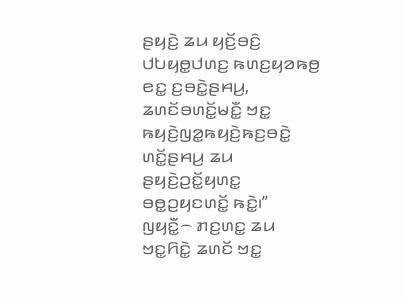ꤔꤟꤢꤧ꤬ ꤘꤣ ꤟꤢꤩ꤬ꤋꤢꤨ꤬ ꤓꤝꤟꤥ꤭ꤓꤛꤢ꤬ ꤒꤛꤢ꤬ꤟꤤꤒꤥ꤬ ꤕꤢ꤭ ꤢ꤬ꤋꤢꤧ꤭ꤔꤌꤣ꤬, ꤘꤛꤢꤩꤋꤛꤢꤩ꤭ꤗꤢꤪ꤭ ꤠꤢ꤭ ꤒꤟꤢꤧ꤬ꤜꤤ꤭ꤒꤟꤢꤧ꤬ꤒꤢ꤬ꤋꤢꤧ꤭ ꤛꤢꤩ꤭ꤔꤌꤣ꤬ ꤘꤣ ꤔꤟꤢꤧ꤬ꤑꤢꤩ꤭ꤟꤛꤢ꤭ ꤋꤥ꤭ꤑꤟꤢꤛꤢꤩ꤭ ꤒꤢꤧ꤭꤯”
ꤜꤟꤢꤪ꤭꤮ ꤊꤢ꤬ꤛꤢ꤭ ꤘꤣ ꤠꤢ꤭ꤖꤢꤧ꤭ ꤘꤛꤢꤩ ꤠꤢ꤭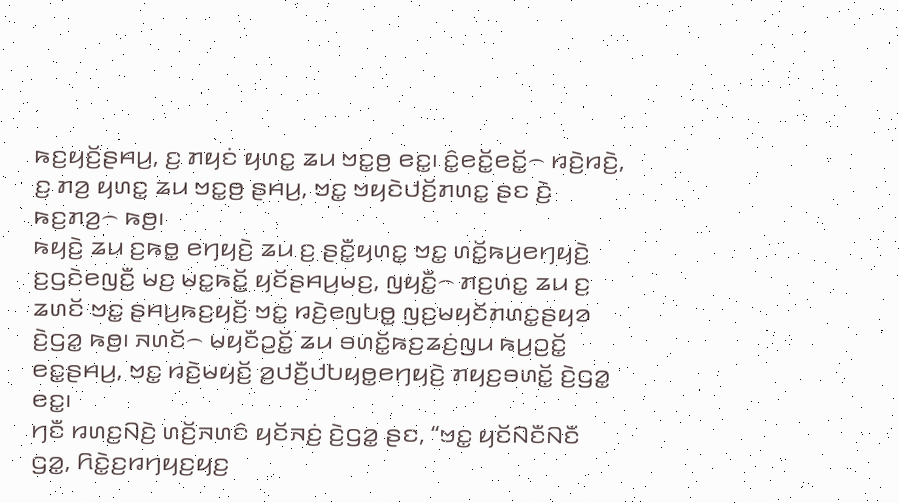ꤒꤢ꤬ꤟꤢꤩ꤬ꤔꤌꤣ꤬, ꤢ꤬ ꤊꤟꤢꤦ ꤟꤛꤢ꤭ ꤘꤣ ꤠꤢ꤭ꤥ꤬ ꤕꤢ꤭꤯ ꤢꤨ꤭ꤕꤢꤩ꤭ꤕꤢꤩ꤭꤮ ꤙꤢꤧ꤬ꤙꤢꤧ꤬, ꤢ꤬ ꤊꤤ꤬ ꤟꤛꤢ꤭ ꤘꤣ ꤠꤢ꤭ꤥ꤬ ꤔꤌꤣ꤬, ꤠꤢ꤭ ꤠꤟꤢꤧꤓꤢꤩ꤬ꤊꤛꤢ꤭ ꤔꤢ ꤢꤧ꤬ ꤒꤢ꤬ꤊꤤ꤬꤮ ꤒꤥ꤬꤯
ꤒꤟꤢꤧ꤬ ꤘꤣ ꤢ꤬ꤒꤥ꤭ ꤕꤚꤟꤢꤧ꤬ ꤘꤣ ꤢ꤬ ꤔꤢꤪ꤭ꤟꤛꤢ꤭ ꤠꤢ꤭ ꤛꤢꤩ꤭ꤒꤣ꤬ꤕꤚꤟꤢꤧ꤬ ꤢ꤬ꤞꤢꤧꤕꤜꤢꤪ꤬ ꤗꤢ꤬ ꤗꤢ꤭ꤒꤢꤩ꤭ ꤟꤢꤩꤔꤌꤣ꤬ꤗꤢ꤬, ꤜꤟꤢꤪ꤭꤮ ꤊꤢ꤬ꤛꤢ꤭ ꤘꤣ ꤢ꤬ ꤘꤛꤢꤩ ꤠꤢ꤭ ꤔꤌꤣ꤬ꤒꤢ꤬ꤟꤢꤩ꤬ ꤠꤢ꤭ ꤙꤢꤧ꤬ꤕꤜꤝꤥ꤭ ꤜꤢ꤬ꤗꤟꤢꤩꤊꤛꤢ꤭ꤔꤟꤤ ꤢꤧ꤬ꤞꤤ꤭ ꤒꤥ꤬꤯ ꤏꤛꤢꤩ꤮ ꤗꤟꤢꤪꤑꤢꤩ꤭ ꤘꤣ ꤋꤛꤢꤩ꤭ꤒꤢ꤬ꤘꤢꤦ꤬ꤜꤣ ꤒꤣ꤬ꤑꤢꤩ꤭ ꤕꤢ꤭ꤔꤌꤣ꤬, ꤠꤢ꤭ ꤙꤢꤧ꤬ꤗꤟꤢꤩ꤬ ꤤ꤬ꤓꤢꤪ꤬ꤓꤝꤟꤥ꤭ꤕꤚꤟꤢꤧ꤬ ꤊꤟꤢ꤬ꤋꤛꤢꤩ꤭ ꤢꤧ꤬ꤞꤤ꤭ ꤕꤢ꤭꤯
ꤚꤢꤪ ꤙꤛꤢ꤬ꤡꤢꤧ꤬ ꤛꤢꤩ꤬ꤏꤛꤢꤨ ꤟꤢꤩꤏꤢꤦ꤬ ꤢꤧ꤬ꤞꤤ꤭ ꤔꤢ, “ꤠꤢ꤭ ꤟꤢꤩꤡꤢꤪꤡꤢꤪ ꤞꤤ꤭, ꤖꤢꤧ꤭ꤢ꤬ꤙꤚꤟꤢ꤬ꤟꤢ꤬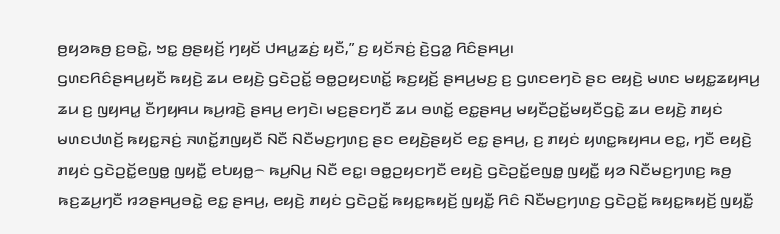ꤥ꤬ꤟꤤꤒꤥ꤬ ꤢ꤬ꤋꤢꤧ꤭, ꤠꤢ꤭ ꤥ꤬ꤔꤟꤢꤩ꤬ ꤚꤟꤢꤩ ꤓꤌꤣ꤭ꤘꤢꤦ꤬ ꤟꤢꤪ,” ꤢ꤬ ꤟꤢꤩꤏꤢꤦ꤬ ꤢꤧ꤬ꤞꤤ꤭ ꤖꤢꤨꤔꤌꤣ꤬꤯
ꤞꤛꤢꤖꤢꤨꤔꤌꤣ꤬ꤟꤢꤪ ꤒꤟꤢꤧ꤬ ꤘꤣ ꤕꤟꤢꤧ꤬ ꤞꤢꤧꤑꤢꤩ꤭ ꤋꤥ꤭ꤑꤟꤢꤛꤢꤩ꤭ ꤒꤢ꤬ꤟꤢꤩ꤬ ꤔꤌꤣ꤬ꤗꤢ꤬ ꤢ꤬ ꤞꤛꤢꤕꤚꤢꤧ ꤔꤢ ꤕꤟꤢꤧ꤬ ꤗꤛꤢ ꤗꤟꤢ꤭ꤘꤟꤌꤣ꤬ ꤘꤣ ꤢ꤬ ꤜꤟꤌꤣ꤭ ꤢꤪꤚꤟꤌꤣ ꤒꤣ꤬ꤙꤢꤧ꤬ ꤔꤌꤣ꤬ ꤕꤚꤢꤧ꤯ ꤗꤢ꤬ꤔꤢꤚꤢꤪ ꤘꤣ ꤋꤛꤢꤩ꤭ ꤕꤢ꤭ꤔꤌꤣ꤬ ꤗꤟꤢꤪꤑꤢꤩ꤭ꤗꤟꤢꤪꤞꤢꤧ꤭ ꤘꤣ ꤕꤟꤢꤧ꤬ ꤊꤟꤢꤦ ꤗꤛꤢꤓꤛꤢꤩ꤬ ꤒꤟꤢ꤭ꤏꤢꤦ꤬ ꤏꤛꤢꤩ꤭ꤊꤜꤟꤢꤪ ꤡꤢꤪ ꤡꤢꤪꤗꤢ꤬ꤚꤛꤢ꤬ ꤔꤢ ꤕꤟꤢꤧ꤬ꤔꤟꤢꤩ ꤕꤢ꤭ ꤔꤌꤣ꤬, ꤢ꤬ ꤊꤟꤢꤦ ꤟꤛꤢ꤭ꤒꤟꤌꤣ ꤕꤢ꤭, ꤚꤢꤪ ꤕꤟꤢꤧ꤬ ꤊꤟꤢꤦ ꤞꤢꤧꤑꤢꤩ꤭ꤕꤜꤥ꤭ ꤜꤟꤢꤪ꤭ ꤕꤝꤟꤥ꤭꤮ ꤒꤣ꤬ꤡꤣ꤬ ꤡꤢꤪ ꤕꤢ꤭꤯ ꤋꤥ꤭ꤑꤟꤢꤚꤢꤪ ꤕꤟꤢꤧ꤬ ꤞꤢꤧꤑꤢꤩ꤭ꤕꤜꤥ꤭ ꤜꤟꤢꤪ꤭ ꤟꤤ ꤡꤢꤪꤗꤢ꤬ꤚꤛꤢ꤬ ꤒꤥ꤬ ꤒꤢ꤬ꤘꤣ꤬ꤚꤢꤪ ꤙꤤꤔꤌꤣ꤬ꤋꤢꤧ꤭ ꤕꤢ꤭ ꤔꤌꤣ꤬, ꤕꤟꤢꤧ꤬ ꤊꤟꤢꤦ ꤞꤢꤧꤑꤢꤩ꤭ ꤒꤟꤢ꤭ꤒꤟꤢꤩ꤬ ꤜꤟꤢꤪ꤭ ꤖꤢꤨ ꤡꤢꤪꤗꤢ꤬ꤚꤛꤢ꤬ ꤞꤢꤧꤑꤢꤩ꤭ ꤒꤟꤢ꤭ꤒꤟꤢꤩ꤬ ꤜꤟꤢꤪ꤭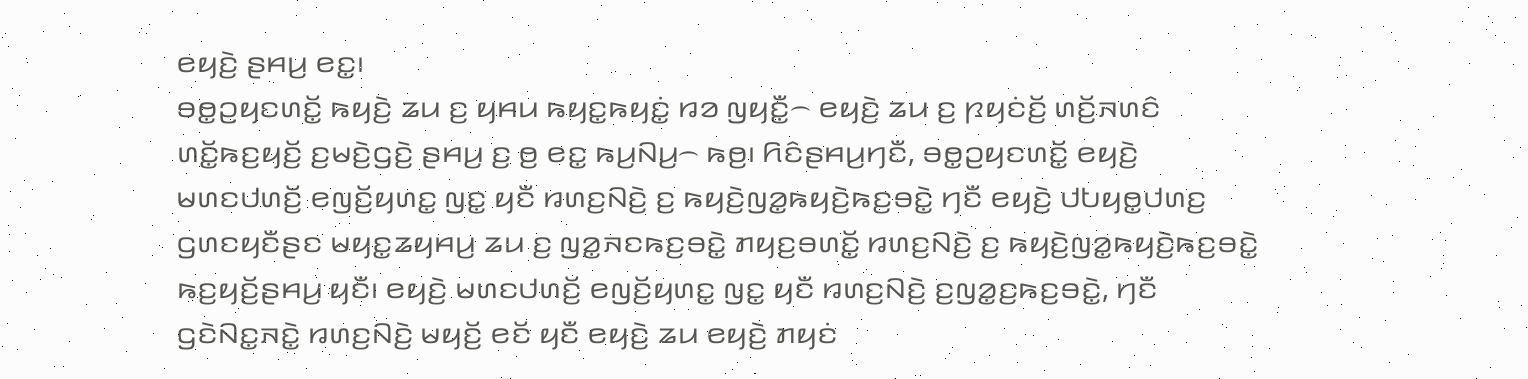ꤕꤟꤢꤧ꤬ ꤔꤌꤣ꤬ ꤕꤢ꤭꤯
ꤋꤥ꤭ꤑꤟꤢꤛꤢꤩ꤭ ꤒꤟꤢꤧ꤬ ꤘꤣ ꤢ꤬ ꤟꤌꤣ ꤒꤟꤢ꤭ꤒꤟꤢꤦ꤭ ꤙꤤ ꤜꤟꤢꤪ꤭꤮ ꤕꤟꤢꤧ꤬ ꤘꤣ ꤢ꤬ ꤐꤟꤢꤦꤢꤩ꤬ ꤛꤢꤩ꤬ꤏꤛꤢꤨ ꤛꤢꤩ꤭ꤒꤢ꤬ꤟꤢꤩ꤬ ꤢ꤬ꤗꤢꤧ꤬ꤞꤢꤧ꤬ ꤔꤌꤣ꤬ ꤢ꤬ ꤥ꤬ ꤕꤢ꤭ ꤒꤣ꤬ꤡꤣ꤬꤮ ꤒꤥ꤬꤯ ꤖꤢꤨꤔꤌꤣ꤬ꤚꤢꤪ, ꤋꤥ꤭ꤑꤟꤢꤛꤢꤩ꤭ ꤕꤟꤢꤧ꤬ ꤗꤛꤢꤓꤛꤢꤩ꤬ ꤕꤜꤢꤩ꤬ꤟꤛꤢ꤭ ꤜꤢ꤭ ꤟꤢꤪ ꤙꤛꤢ꤬ꤡꤢꤧ꤬ ꤢ꤬ ꤒꤟꤢꤧ꤬ꤜꤤ꤭ꤒꤟꤢꤧ꤬ꤒꤢ꤬ꤋꤢꤧ꤭ ꤚꤢꤪ ꤕꤟꤢꤧ꤬ ꤓꤝꤟꤥ꤭ꤓꤛꤢ꤬ ꤞꤛꤢꤟꤢꤪꤔꤢ ꤗꤟꤢ꤭ꤘꤟꤌꤣ꤬ ꤘꤣ ꤢ꤬ ꤜꤤ꤭ꤏꤢꤒꤢ꤬ꤋꤢꤧ꤭ ꤊꤟꤢ꤬ꤋꤛꤢꤩ꤭ ꤙꤛꤢ꤬ꤡꤢꤧ꤬ ꤢ꤬ ꤒꤟꤢꤧ꤬ꤜꤤ꤭ꤒꤟꤢꤧ꤬ꤒꤢ꤬ꤋꤢꤧ꤭ ꤒꤢ꤬ꤟꤢꤩ꤬ꤔꤌꤣ꤬ ꤟꤢꤪ꤯ ꤕꤟꤢꤧ꤬ ꤗꤛꤢꤓꤛꤢꤩ꤬ ꤕꤜꤢꤩ꤬ꤟꤛꤢ꤭ ꤜꤢ꤭ ꤟꤢꤪ ꤙꤛꤢ꤬ꤡꤢꤧ꤬ ꤢ꤬ꤜꤤ꤭ꤢ꤬ꤒꤢ꤬ꤋꤢꤧ꤭, ꤚꤢꤪ ꤞꤢꤧꤡꤢ꤭ꤏꤢꤧ꤭ ꤙꤛꤢ꤬ꤡꤢꤧ꤬ ꤗꤟꤢꤩ꤬ ꤕꤢꤩ ꤟꤢꤪ ꤕꤟꤢꤧ꤬ ꤘꤣ ꤕꤟꤢꤧ꤬ ꤊꤟꤢꤦ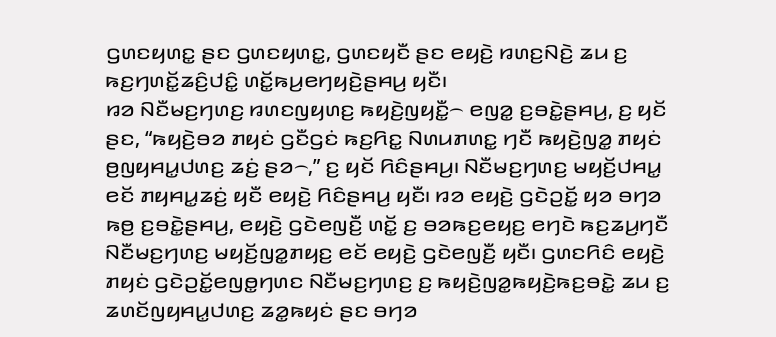ꤞꤛꤢꤟꤛꤢ꤭ ꤔꤢ ꤞꤛꤢꤟꤛꤢ꤭, ꤞꤛꤢꤟꤢꤪ ꤔꤢ ꤕꤟꤢꤧ꤬ ꤙꤛꤢ꤬ꤡꤢꤧ꤬ ꤘꤣ ꤢ꤬ ꤒꤢ꤬ꤚꤛꤢꤩ꤭ꤘꤢꤨ꤬ꤓꤢꤨ꤭ ꤛꤢꤩ꤭ꤒꤣ꤬ꤕꤚꤟꤢꤧ꤬ꤔꤌꤣ꤬ ꤟꤢꤪ꤯
ꤙꤤ ꤡꤢꤪꤗꤢ꤬ꤚꤛꤢ꤬ ꤙꤛꤢꤜꤟꤛꤢ꤬ ꤒꤟꤢꤧ꤬ꤜꤟꤢꤪ꤭꤮ ꤕꤜꤤ꤭ ꤢ꤬ꤋꤢꤧ꤭ꤔꤌꤣ꤬, ꤢ꤬ ꤟꤢꤩ ꤔꤢ, “ꤒꤟꤢꤧ꤬ꤋꤤ ꤊꤟꤢꤦ ꤞꤢꤪꤞꤢꤦ ꤒꤢ꤬ꤖꤢ꤭ ꤡꤛꤣꤊꤛꤢ꤭ ꤚꤢꤪ ꤒꤟꤢꤧ꤬ꤜꤤ꤭ ꤊꤟꤢꤦ ꤥ꤬ꤜꤟꤌꤣ꤭ꤓꤛꤢ꤬ ꤘꤢꤦ꤬ ꤔꤤ꤮,” ꤢ꤬ ꤟꤢꤩ ꤖꤢꤨꤔꤌꤣ꤬꤯ ꤡꤢꤪꤗꤢ꤬ꤚꤛꤢ꤬ ꤗꤟꤢꤩ꤬ꤓꤌꤣ꤭ ꤕꤢꤩ ꤊꤟꤌꤣ꤭ꤘꤢꤦ꤬ ꤟꤢꤪ ꤕꤟꤢꤧ꤬ ꤖꤢꤨꤔꤌꤣ꤬ ꤟꤢꤪ꤯ ꤙꤤ ꤕꤟꤢꤧ꤬ ꤞꤢꤧꤑꤢꤩ꤭ ꤟꤤ ꤋꤚꤤ ꤒꤥ꤬ ꤢ꤬ꤋꤢꤧ꤭ꤔꤌꤣ꤬, ꤕꤟꤢꤧ꤬ ꤞꤢꤧꤕꤜꤢꤪ꤬ ꤛꤢꤩ꤭ ꤢ꤬ ꤋꤤꤒꤢ꤬ꤕꤟꤢ꤬ ꤕꤚꤢꤧ ꤒꤢ꤬ꤘꤣ꤬ꤚꤢꤪ ꤡꤢꤪꤗꤢ꤬ꤚꤛꤢ꤬ ꤗꤟꤢꤩ꤬ꤜꤤ꤭ꤊꤟꤢ꤬ ꤕꤢꤩ ꤕꤟꤢꤧ꤬ ꤞꤢꤧꤕꤜꤢꤪ꤬ ꤟꤢꤪ꤯ ꤞꤛꤢꤖꤢꤨ ꤕꤟꤢꤧ꤬ ꤊꤟꤢꤦ ꤞꤢꤧꤑꤢꤩ꤭ꤕꤜꤥ꤭ꤚꤛꤢ ꤡꤢꤪꤗꤢ꤬ꤚꤛꤢ꤬ ꤢ꤬ ꤒꤟꤢꤧ꤬ꤜꤤ꤭ꤒꤟꤢꤧ꤬ꤒꤢ꤬ꤋꤢꤧ꤭ ꤘꤣ ꤢ꤬ ꤘꤛꤢꤩꤜꤟꤌꤣ꤭ꤓꤛꤢ꤬ ꤘꤤ꤭ꤒꤟꤢꤦ ꤔꤢ ꤋꤚꤤ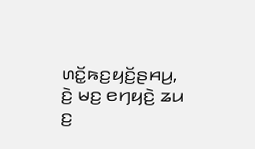ꤛꤢꤩ꤭ꤒꤢ꤬ꤟꤢꤩ꤬ꤔꤌꤣ꤬, ꤢꤧ꤬ ꤗꤢ꤬ ꤕꤚꤟꤢꤧ꤬ ꤘꤣ ꤢ꤬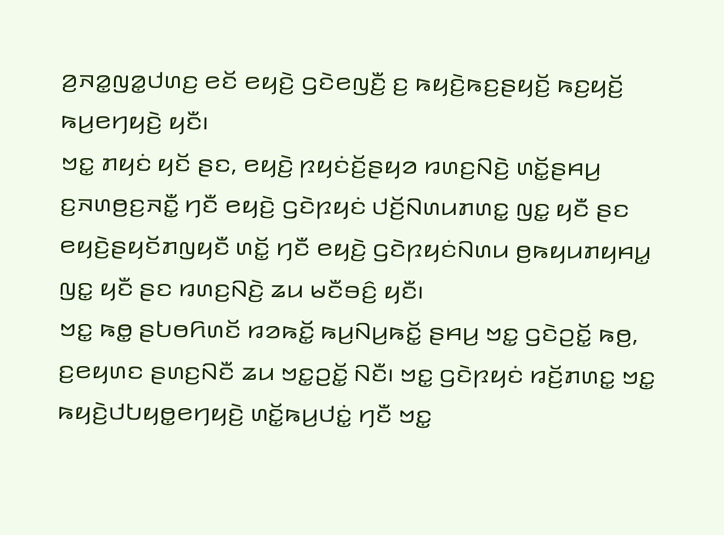ꤤ꤬ꤏꤤ꤭ꤜꤤ꤭ꤓꤛꤢ꤬ ꤕꤢꤩ ꤕꤟꤢꤧ꤬ ꤞꤢꤧꤕꤜꤢꤪ꤬ ꤢ꤬ ꤒꤟꤢꤧ꤬ꤒꤢ꤬ꤔꤟꤢꤩ꤬ ꤒꤢ꤬ꤟꤢꤩ꤬ ꤒꤣ꤬ꤕꤚꤟꤢꤧ꤬ ꤟꤢꤪ꤯
ꤠꤢ꤭ ꤊꤟꤢꤦ ꤟꤢꤩ ꤔꤢ, ꤕꤟꤢꤧ꤬ ꤐꤟꤢꤦꤢꤩ꤬ꤔꤟꤤ ꤙꤛꤢ꤬ꤡꤢꤧ꤬ ꤛꤢꤩ꤭ꤔꤌꤣ꤬ ꤢ꤬ꤏꤛꤥ꤬ꤢ꤬ꤏꤢꤪ꤭ ꤚꤢꤪ ꤕꤟꤢꤧ꤬ ꤞꤢꤧꤐꤟꤢꤦ ꤓꤢꤩ꤬ꤡꤛꤣꤊꤛꤢ꤭ ꤜꤢ꤭ ꤟꤢꤪ ꤔꤢ ꤕꤟꤢꤧ꤬ꤔꤟꤢꤩꤊꤜꤟꤢꤪ ꤛꤢꤩ꤭ ꤚꤢꤪ ꤕꤟꤢꤧ꤬ ꤞꤢꤧꤐꤟꤢꤦꤡꤛꤣ ꤥ꤬ꤒꤟꤣꤊꤟꤌꤣ꤭ ꤜꤢ꤭ ꤟꤢꤪ ꤔꤢ ꤙꤛꤢ꤬ꤡꤢꤧ꤬ ꤘꤣ ꤗꤢꤪꤋꤢꤨ꤬ ꤟꤢꤪ꤯
ꤠꤢ꤭ ꤒꤥ꤭ ꤔꤝꤥꤖꤛꤢꤩ ꤙꤤꤒꤢꤩ꤭ ꤒꤣ꤬ꤡꤣ꤬ꤒꤢꤩ꤭ ꤔꤌꤣ꤬ ꤠꤢ꤭ ꤞꤢꤧꤑꤢꤩ꤭ ꤒꤥ꤬, ꤢ꤬ꤕꤟꤛꤢ ꤔꤛꤢ꤬ꤡꤢꤪ ꤘꤣ ꤠꤢ꤭ꤑꤢꤩ꤭ ꤡꤢꤪ꤯ ꤠꤢ꤭ ꤞꤢꤧꤐꤟꤢꤦ ꤙꤢꤩ꤬ꤊꤛꤢ꤭ ꤠꤢ꤭ ꤒꤟꤢꤧ꤬ꤓꤝꤟꤥ꤭ꤕꤚꤟꤢꤧ꤬ ꤛꤢꤩ꤭ꤒꤣ꤬ꤓꤢꤦ꤭ ꤚꤢꤪ ꤠꤢ꤭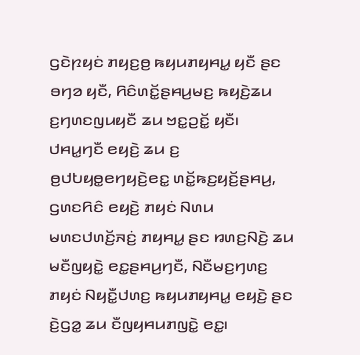ꤞꤢꤧꤐꤟꤢꤦ ꤊꤟꤢ꤬ꤥ꤬ ꤒꤟꤣꤊꤟꤌꤣ꤭ ꤟꤢꤪ ꤔꤢ ꤋꤚꤤ ꤟꤢꤪ, ꤖꤢꤨꤛꤢꤩ꤭ꤔꤌꤣ꤬ꤗꤢ꤬ ꤒꤟꤢꤧ꤬ꤘꤣ ꤢ꤬ꤚꤛꤢꤜꤣꤟꤢꤪ ꤘꤣ ꤠꤢ꤭ꤑꤢꤩ꤭ ꤟꤢꤪ꤯
ꤓꤌꤣ꤭ꤚꤢꤪ ꤕꤟꤢꤧ꤬ ꤘꤣ ꤢ꤬ ꤥ꤬ꤓꤝꤟꤥ꤭ꤕꤚꤟꤢꤧ꤬ꤕꤢ꤭ ꤛꤢꤩ꤭ꤒꤢ꤬ꤟꤢꤩ꤬ꤔꤌꤣ꤬, ꤞꤛꤢꤖꤢꤨ ꤕꤟꤢꤧ꤬ ꤊꤟꤢꤦ ꤡꤛꤣ ꤗꤛꤢꤓꤛꤢꤩ꤬ꤏꤢꤦ꤬ ꤊꤟꤌꤣ꤭ ꤔꤢ ꤙꤛꤢ꤬ꤡꤢꤧ꤬ ꤘꤣ ꤗꤢꤪꤜꤟꤢꤧ꤭ ꤕꤢ꤭ꤔꤌꤣ꤬ꤚꤢꤪ, ꤡꤢꤪꤗꤢ꤬ꤚꤛꤢ꤬ ꤊꤟꤢꤦ ꤡꤟꤢꤪ꤭ꤓꤛꤢ꤬ ꤒꤟꤣꤊꤟꤌꤣ꤭ ꤕꤟꤢꤧ꤬ ꤔꤢ ꤢꤧ꤬ꤞꤤ꤭ ꤘꤣ ꤢꤪꤜꤟꤌꤣꤊꤜꤢꤧ꤭ ꤕꤢ꤭꤯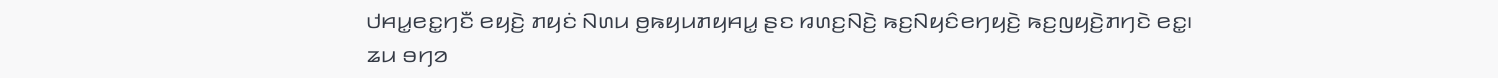ꤓꤌꤣ꤭ꤕꤢ꤭ꤚꤢꤪ ꤕꤟꤢꤧ꤬ ꤊꤟꤢꤦ ꤡꤛꤣ ꤥ꤬ꤒꤟꤣꤊꤟꤌꤣ꤭ ꤔꤢ ꤙꤛꤢ꤬ꤡꤢꤧ꤬ ꤒꤢ꤬ꤡꤟꤢꤨꤕꤚꤟꤢꤧ꤬ ꤒꤢ꤬ꤜꤟꤢꤧ꤬ꤊꤚꤢꤧ ꤕꤢ꤭꤯
ꤘꤣ ꤋꤚꤤ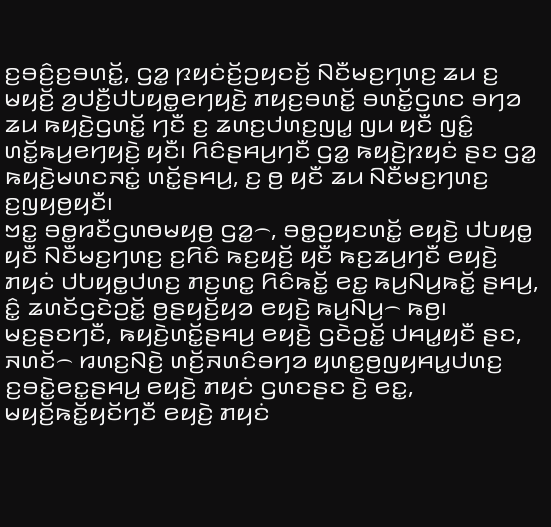ꤢ꤬ꤋꤢꤨ꤬ꤢ꤬ꤋꤛꤢꤩ꤭, ꤞꤤ꤭ ꤐꤟꤢꤦꤢꤩ꤬ꤑꤟꤢꤢꤩ꤬ ꤡꤢꤪꤗꤢ꤬ꤚꤛꤢ꤬ ꤘꤣ ꤢ꤬ ꤗꤟꤢꤩ꤬ ꤤ꤬ꤓꤢꤪ꤬ꤓꤝꤟꤥ꤭ꤕꤚꤟꤢꤧ꤬ ꤊꤟꤢ꤬ꤋꤛꤢꤩ꤭ ꤋꤛꤢꤩ꤭ꤞꤛꤢ ꤋꤚꤤ ꤘꤣ ꤒꤟꤢꤧ꤬ꤞꤛꤢꤩ꤭ ꤚꤢꤪ ꤢ꤬ ꤘꤛꤢ꤬ꤓꤛꤢ꤬ꤜꤣ꤭ ꤜꤣ ꤟꤢꤪ ꤜꤢꤨ꤭ ꤛꤢꤩ꤭ꤒꤣ꤬ꤕꤚꤟꤢꤧ꤬ ꤟꤢꤪ꤯ ꤖꤢꤨꤔꤌꤣ꤬ꤚꤢꤪ ꤞꤤ꤭ ꤒꤟꤢꤧ꤬ꤐꤟꤢꤦ ꤔꤢ ꤞꤤ꤭ ꤒꤟꤢꤧ꤬ꤗꤛꤢꤏꤢꤦ꤭ ꤛꤢꤩ꤭ꤔꤌꤣ꤬, ꤢ꤬ ꤥ꤬ ꤟꤢꤪ ꤘꤣ ꤡꤢꤪꤗꤢ꤬ꤚꤛꤢ꤬ ꤢ꤬ꤜꤟꤥ꤬ꤟꤢꤪ꤯
ꤠꤢ꤭ ꤋꤥ꤭ꤙꤢꤪꤞꤛꤥꤗꤟꤥ꤬ ꤞꤤ꤭꤮, ꤋꤥ꤭ꤑꤟꤢꤛꤢꤩ꤭ ꤕꤟꤢꤧ꤬ ꤓꤝꤟꤥ꤭ ꤟꤢꤪ ꤡꤢꤪꤗꤢ꤬ꤚꤛꤢ꤬ ꤢ꤬ꤖꤢꤨ ꤒꤢ꤬ꤟꤢꤩ꤬ ꤟꤢꤪ ꤒꤢ꤬ꤘꤣ꤬ꤚꤢꤪ ꤕꤟꤢꤧ꤬ ꤊꤟꤢꤦ ꤓꤝꤟꤥ꤭ꤓꤛꤢ꤬ ꤊꤢ꤬ꤛꤢ꤭ ꤖꤢꤨꤒꤢꤩ꤭ ꤕꤢ꤭ ꤒꤣ꤬ꤡꤣ꤬ꤒꤢꤩ꤭ ꤔꤌꤣ꤬, ꤢꤨ꤭ ꤘꤛꤢꤩꤞꤢꤧꤑꤢꤩ꤭ ꤥ꤬ꤔꤟꤢꤩ꤬ꤟꤤ ꤕꤟꤢꤧ꤬ ꤒꤣ꤬ꤡꤣ꤬꤮ ꤒꤥ꤬꤯ ꤗꤢ꤬ꤔꤢꤚꤢꤪ, ꤒꤟꤢꤧ꤬ꤛꤢꤩ꤭ꤔꤌꤣ꤬ ꤕꤟꤢꤧ꤬ ꤞꤢꤧꤑꤢꤩ꤭ ꤓꤌꤣ꤭ꤟꤢꤪ ꤔꤢ, ꤏꤛꤢꤩ꤮ ꤙꤛꤢ꤬ꤡꤢꤧ꤬ ꤛꤢꤩ꤬ꤏꤛꤢꤨꤋꤚꤤ ꤟꤛꤢ꤭ꤥ꤬ꤜꤟꤌꤣ꤭ꤓꤛꤢ꤬ ꤢ꤬ꤋꤢꤧ꤭ꤕꤢ꤭ꤔꤌꤣ꤬ ꤕꤟꤢꤧ꤬ ꤊꤟꤢꤦ ꤞꤛꤢꤔꤢ ꤢꤧ꤬ ꤕꤢ꤭, ꤗꤟꤢꤩ꤬ꤒꤢꤩ꤭ꤟꤢꤩꤚꤢꤪ ꤕꤟꤢꤧ꤬ ꤊꤟꤢꤦ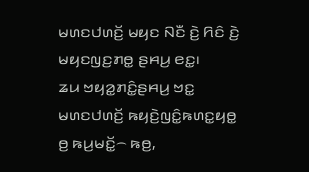ꤗꤛꤢꤓꤛꤢꤩ꤬ ꤗꤟꤢ ꤡꤢꤪ ꤢꤧ꤬ ꤖꤢꤨ ꤢꤧ꤬ ꤗꤟꤢꤜꤢ꤬ꤊꤥ꤭ ꤔꤌꤣ꤬ ꤕꤢ꤭꤯
ꤘꤣ ꤠꤟꤤ꤭ꤊꤢꤨ꤭ꤔꤌꤣ꤬ ꤠꤢ꤭ ꤗꤛꤢꤓꤛꤢꤩ꤬ ꤒꤟꤢꤧ꤬ꤜꤢꤨ꤭ꤒꤛꤢ꤭ꤟꤥ꤭ ꤥ꤬ ꤒꤣ꤬ꤗꤢꤩ꤭꤮ ꤒꤥ꤬,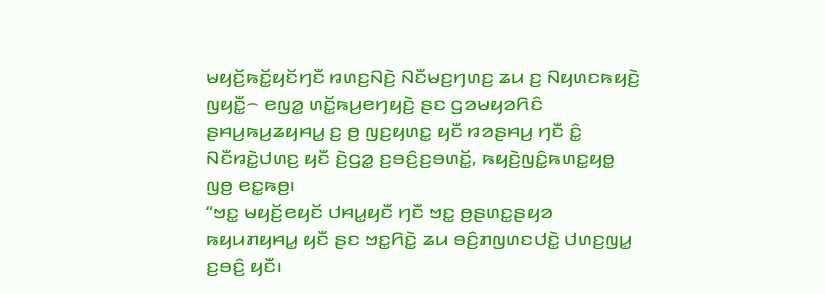ꤗꤟꤢꤩ꤬ꤒꤢꤩ꤭ꤟꤢꤩꤚꤢꤪ ꤙꤛꤢ꤬ꤡꤢꤧ꤬ ꤡꤢꤪꤗꤢ꤬ꤚꤛꤢ꤬ ꤘꤣ ꤢ꤬ ꤡꤟꤛꤢꤒꤟꤢꤧ꤬ ꤜꤟꤢꤪ꤭꤮ ꤕꤜꤤ꤭ ꤛꤢꤩ꤭ꤒꤣ꤬ꤕꤚꤟꤢꤧ꤬ ꤔꤢ ꤞꤤꤗꤟꤤꤖꤢꤨ ꤔꤌꤣ꤬ꤒꤣ꤬ꤘꤟꤌꤣ꤭ ꤢ꤬ ꤥ꤬ ꤜꤢ꤬ꤟꤛꤢ꤭ ꤟꤢꤪ ꤙꤤꤔꤌꤣ꤬ ꤚꤢꤪ ꤢꤨ꤭ ꤡꤢꤪꤙꤢꤧ꤭ꤓꤛꤢ꤬ ꤟꤢꤪ ꤢꤧ꤬ꤞꤤ꤭ ꤢ꤬ꤋꤢꤨ꤬ꤢ꤬ꤋꤛꤢꤩ꤭, ꤒꤟꤢꤧ꤬ꤜꤢꤨ꤭ꤒꤛꤢ꤭ꤟꤥ꤭ ꤜꤥ꤬ ꤕꤢ꤭ꤒꤥ꤬꤯
“ꤠꤢ꤭ ꤗꤟꤢꤩ꤬ꤕꤟꤢꤩ ꤓꤌꤣ꤭ꤟꤢꤪ ꤚꤢꤪ ꤠꤢ꤭ ꤥ꤬ꤔꤛꤢ꤭ꤔꤟꤤ ꤒꤟꤣꤊꤟꤌꤣ꤭ ꤟꤢꤪ ꤔꤢ ꤠꤢ꤭ꤖꤢꤧ꤭ ꤘꤣ ꤋꤢꤨ꤬ꤊꤜꤛꤢꤓꤢꤧ꤭ ꤓꤛꤢ꤬ꤜꤣ꤭ ꤢ꤬ꤋꤢꤨ꤬ ꤟꤢꤪ꤯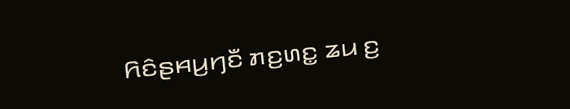ꤖꤢꤨꤔꤌꤣ꤬ꤚꤢꤪ ꤊꤢ꤬ꤛꤢ꤭ ꤘꤣ ꤢ꤬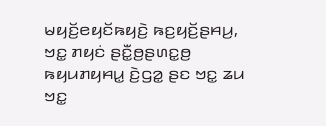ꤗꤟꤢꤩ꤬ꤕꤟꤢꤩꤒꤟꤢꤧ꤬ ꤒꤢ꤬ꤟꤢꤩ꤬ꤔꤌꤣ꤬, ꤠꤢ꤭ ꤊꤟꤢꤦ ꤔꤢꤪ꤭ꤥ꤬ꤔꤛꤢ꤭ꤥ꤬ ꤒꤟꤣꤊꤟꤌꤣ꤭ ꤢꤧ꤬ꤞꤤ꤭ ꤔꤢ ꤠꤢ꤭ ꤘꤣ ꤠꤢ꤭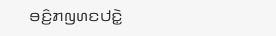ꤋꤢꤨ꤬ꤊꤜꤛꤢꤓꤢꤧ꤭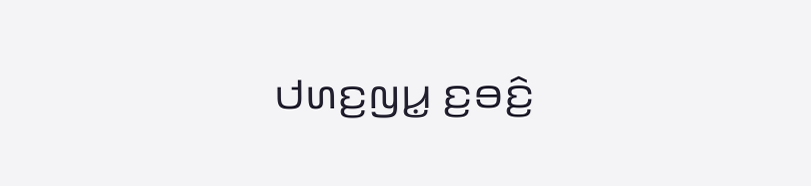ꤓꤛꤢ꤬ꤜꤣ꤭ ꤢ꤬ꤋꤢꤨ꤬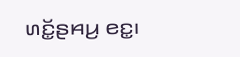ꤛꤢꤩ꤭ꤔꤌꤣ꤬ ꤕꤢ꤭꤯